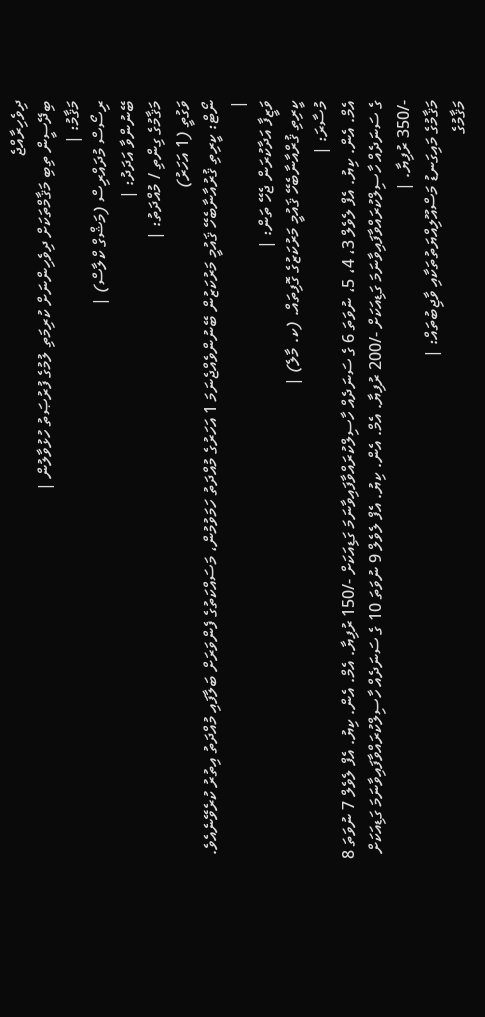ދިވެހިރާއްޖެ
ބިދޭސީން ތިބި މަޤާމްތަކަށް ދިވެހިންނަށް ކުރިމަތި ލުމުގެ ފުރުޞަތު ހުޅުވާލުން |
މަޤާމު: |
ރިސޯސް މުދައްރިސް (މަޝްގް ކްލާސް) |
ބޭނުންވާ އަދަދު: |
މަޤާމުގެ ގިންތި / މުއްދަތު: |
ވަގުތީ (1 އަހަރު)
ނޯޓް: ކީރިތި ޤުރުއާނާބެހޭ ޤައުމީ މަރުކަޒުން ބޭނުންވެއްޖެނަމަ 1 އަހަރުގެ މުއްދަތު ހަމަވުމުން، މަސައްކަތުގެ ފެންވަރަށް ބަލާފައި މުއްދަތު އިތުރު ކުރެވޭނެއެވެ. |
ވަޒީފާ އަދާކުރަން ޖެހޭ ތަން: |
ކީރިތި ޤުރްއާނާބެހޭ ޤައުމީ މަރުކަޒުގެ ގޮފިތައް. (ކ. މާލެ) |
މުސާރަ: |
އެމް. އެން. ކިޔު. އެފް ލެވެލް 3، 4، 5، ނުވަތަ 6 ގެ ސަނަދެއް ހާސިލްކުރައްވާފައިވާނަމަ ގަޑިއަކަށް -/150 ރުފިޔާ. އެމް. އެން. ކިޔު. އެފް ލެވެލް 7 ނުވަތަ 8 ގެ ސަނަދެއް ހާސިލްކުރައްވާފައިވާނަމަ ގަޑިއަކަށް -/200 ރުފިޔާ. އެމް. އެން. ކިޔު. އެފް ލެވެލް 9 ނުވަތަ 10 ގެ ސަނަދެއް ހާސިލްކުރައްވާފައިވާނަމަ ގަޑިއަކަށް -/350 ރުފިޔާ. |
މަޤާމުގެ މައިގަނޑު މަސްއޫލިއްޔަތުތަކާއި ވާޖިބުތައް: |
މަޤާމުގެ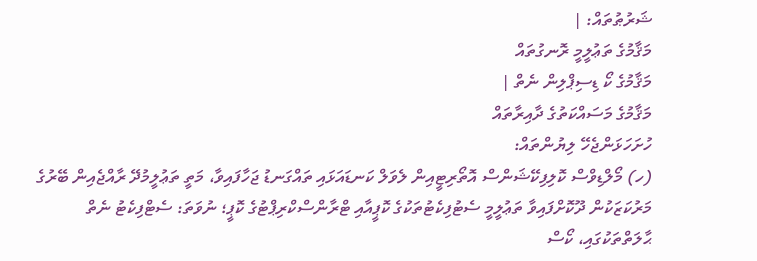ޝަރުޠުތައް: |
މަޤާމުގެ ތަޢުލީމީ ރޮނގުތައް
މަޤާމުގެ ކޯ ޑިސިޕްލިން ނެތް |
މަޤާމުގެ މަސައްކަތުގެ ދާއިރާތައް
ހުށަހަޅަންޖެހޭ ލިޔުންތައް:
(ހ) މޯލްޑިވްސް ކޮލިފިކޭޝަންސް އޮތޯރިޓީއިން ލެވަލް ކަނޑައަޅައި ތައްގަނޑު ޖަހާފައިވާ، މަތީ ތަޢުލީމުދޭ ރާއްޖެއިން ބޭރުގެ މަރުކަޒަކުން ދޫކޮށްފައިވާ ތަޢުލީމީ ސެޓުފިކެޓުތަކުގެ ކޮޕީއާއި ޓްރާންސްކްރިޕްޓުގެ ކޮޕީ؛ ނުވަތަ: ސެޓްފިކެޓު ނެތް ޙާލަތްތަކުގައި، ކޯސް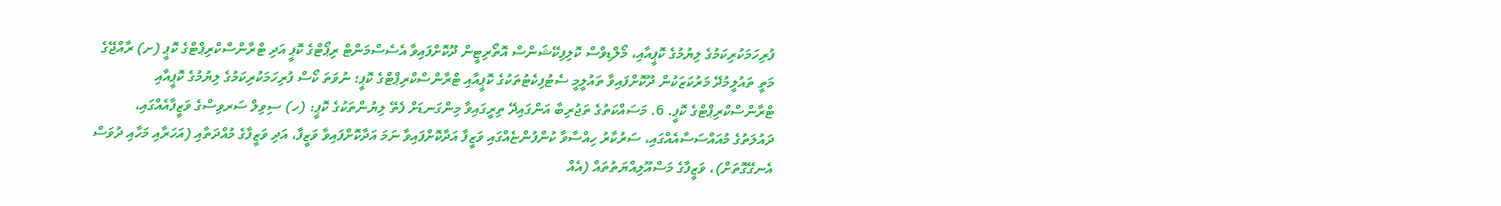ފުރިހަމަކުރިކަމުގެ ލިޔުމުގެ ކޮޕީއާއި، މޯލްޑިވްސް ކޮލިފިކޭޝަންސް އޮތޯރިޓީން ދޫކޮށްފައިވާ އެސެސްމަންޓް ރިޕޯޓްގެ ކޮޕީ އަދި ޓްރާންސްކްރިޕްޓްގެ ކޮޕީ (ށ) ރާއްޖޭގެ މަތީ ތައުލީމުދޭ މަރުކަޒަކުން ދޫކޮށްފައިވާ ތައުލީމީ ސެޓުފިކެޓުތަކުގެ ކޮޕީއާއި ޓްރާންސްކްރިޕްޓްގެ ކޮޕީ؛ ނުވަތަ ކޯސް ފުރިހަމަކުރިކަމުގެ ލިޔުމުގެ ކޮޕީއާއި ޓްރާންސްކްރިޕްޓްގެ ކޮޕީ. 6. މަސައްކަތުގެ ތަޖުރިބާ އަންގައިދޭ ތިރީގައިވާ މިންގަނޑަށް ފެތޭ ލިޔުންތަކުގެ ކޮޕީ: (ހ) ސިވިލް ސަރވިސްގެ ވަޒީފާއެއްގައި، ދައުލަތުގެ މުއައްސަސާއެއްގައި، ސަރުކާރު ހިއްސާވާ ކުންފުންޏެއްގައި ވަޒީފާ އަދާކޮށްފައިވާ ނަމަ އަދާކޮށްފައިވާ ވަޒީފާ، އަދި ވަޒީފާގެ މުއްދަތާއި (އަހަރާއި މަހާއި ދުވަސް އެނގޭގޮތަށް)، ވަޒީފާގެ މަސްއޫލިއްޔަތުތައް (އެއް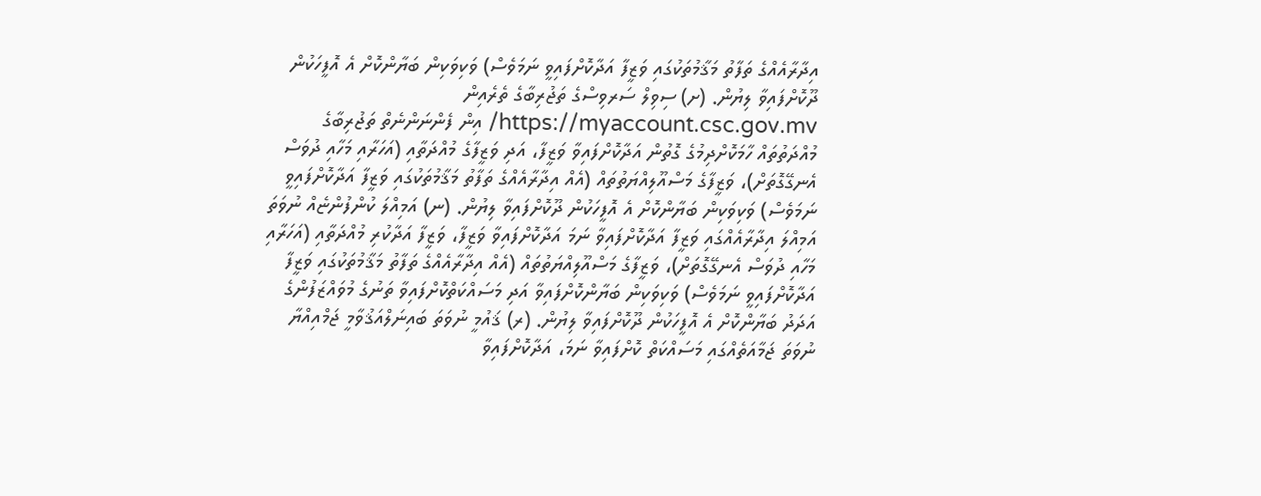އިދާރާއެއްގެ ތަފާތު މަޤާމުތަކުގައި ވަޒީފާ އަދާކޮށްފައިވީ ނަމަވެސް) ވަކިވަކިން ބަޔާންކޮށް އެ އޮފީހަކުން ދޫކޮށްފައިވާ ލިޔުން. (ށ) ސިވިލް ސަރވިސްގެ ތަޖުރިބާގެ ތެރެއިން https://myaccount.csc.gov.mv/ އިން ފެންނަންނެތް ތަޖުރިބާގެ މުއްދަތުތައް ހާމަކޮށްދިމުގެ ގޮތުން އަދާކޮށްފައިވާ ވަޒީފާ، އަދި ވަޒީފާގެ މުއްދަތާއި (އަހަރާއި މަހާއި ދުވަސް އެނގޭގޮތަށް)، ވަޒީފާގެ މަސްއޫލިއްޔަތުތައް (އެއް އިދާރާއެއްގެ ތަފާތު މަޤާމުތަކުގައި ވަޒީފާ އަދާކޮށްފައިވީ ނަމަވެސް) ވަކިވަކިން ބަޔާންކޮށް އެ އޮފީހަކުން ދޫކޮށްފައިވާ ލިޔުން. (ނ) އަމިއްލަ ކުންފުންޏެއް ނުވަތަ އަމިއްލަ އިދާރާއެއްގައި ވަޒީފާ އަދާކޮށްފައިވާ ނަމަ އަދާކޮށްފައިވާ ވަޒީފާ، ވަޒީފާ އަދާކުރި މުއްދަތާއި (އަހަރާއި މަހާއި ދުވަސް އެނގޭގޮތަށް)، ވަޒީފާގެ މަސްއޫލިއްޔަތުތައް (އެއް އިދާރާއެއްގެ ތަފާތު މަޤާމުތަކުގައި ވަޒީފާ އަދާކޮށްފައިވީ ނަމަވެސް) ވަކިވަކިން ބަޔާންކޮށްފައިވާ އަދި މަސައްކަތްކޮށްފައިވާ ތަނުގެ މުވައްޒަފުންގެ އަދަދު ބަޔާންކޮށް އެ އޮފީހަކުން ދޫކޮށްފައިވާ ލިޔުން. (ރ) ޤައުމީ ނުވަތަ ބައިނަލްއަޤުވާމީ ޖަމްއިއްޔާ ނުވަތަ ޖަމާއަތެއްގައި މަސައްކަތް ކޮށްފައިވާ ނަމަ، އަދާކޮށްފައިވާ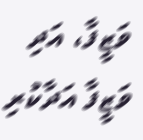ވަޒީފާ، އަދި ވަޒީފާ އަދާކުރި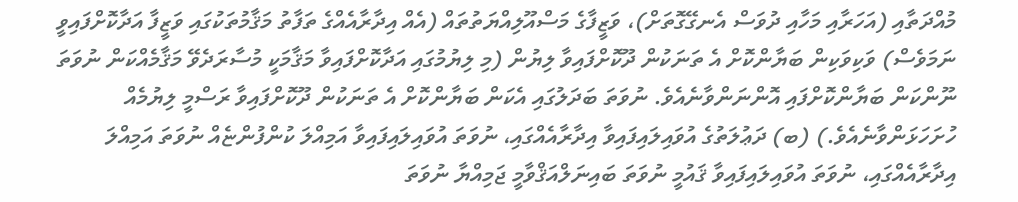މުއްދަތާއި (އަހަރާއި މަހާއި ދުވަސް އެނގޭގޮތަށް)، ވަޒީފާގެ މަސްއޫލިއްޔަތުތައް (އެއް އިދާރާއެއްގެ ތަފާތު މަޤާމުތަކުގައި ވަޒީފާ އަދާކޮށްފައިވީ ނަމަވެސް) ވަކިވަކިން ބަޔާންކޮށް އެ ތަނަކުން ދޫކޮށްފައިވާ ލިޔުން (މި ލިޔުމުގައި އަދާކޮށްފައިވާ މަޤާމަކީ މުސާރަދެވޭ މަޤާމެއްކަން ނުވަތަ ނޫންކަން ބަޔާންކޮށްފައި އޮންނަންވާނެއެވެ. ނުވަތަ ބަދަލުގައި އެކަން ބަޔާންކޮށް އެ ތަނަކުން ދޫކޮށްފައިވާ ރަސްމީ ލިޔުމެއް ހުށަހަޅަންވާނެއެވެ.) (ބ) ދަޢުލަތުގެ އުވައިލައިފައިވާ އިދާރާއެއްގައި، ނުވަތަ އުވައިލައިފައިވާ އަމިއްލަ ކުންފުންޏެއް ނުވަތަ އަމިއްލަ އިދާރާއެއްގައި، ނުވަތަ އުވައިލައިފައިވާ ޤައުމީ ނުވަތަ ބައިނަލްއަޤްވާމީ ޖަމިއްޔާ ނުވަތަ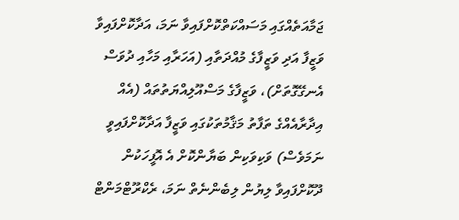ޖަމާއަތެއްގައި މަސައްކަތްކޮށްފައިވާ ނަމަ، އަދާކޮށްފައިވާ ވަޒީފާ އަދި ވަޒީފާގެ މުއްދަތާއި (އަހަރާއި މަހާއި ދުވަސް އެނގޭގޮތަށް)، ވަޒީފާގެ މަސްއޫލިއްޔަތުތައް (އެއް އިދާރާއެއްގެ ތަފާތު މަޤާމުތަކުގައި ވަޒީފާ އަދާކޮށްފައިވީ ނަމަވެސް) ވަކިވަކިން ބަޔާންކޮށް އެ އޮފީހަކުން ދޫކޮށްފައިވާ ލިޔުން ލިބެންނެތް ނަމަ، ރެކްރޫޓްމަންޓް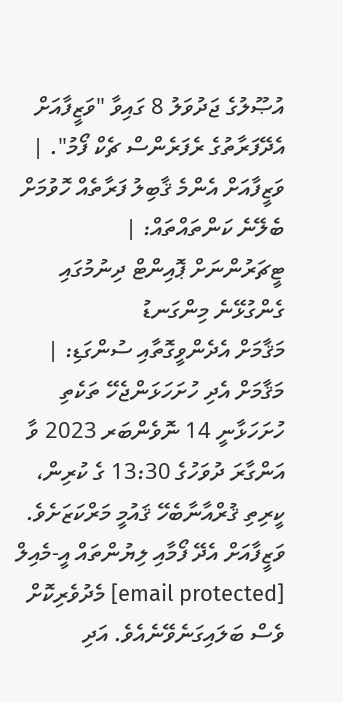އުޞޫލުގެ ޖަދުވަލު 8 ގައިވާ "ވަޒީފާއަށް އެދޭފަރާތުގެ ރެފަރެންސް ޗެކް ފޯމު". |
ވަޒީފާއަށް އެންމެ ޤާބިލު ފަރާތެއް ހޮވުމަށް ބެލޭނެ ކަންތައްތައް: |
ޓީޗަރުންނަށް ޕޮއިންޓް ދިނުމުގައި ގެންގުޅޭނެ މިންގަނޑު
މަޤާމަށް އެދެންވީގޮތާއި ސުންގަޑި: |
މަޤާމަށް އެދި ހުށަހަޅަންޖެހޭ ތަކެތި ހުށަހަޅާނީ 14 ނޮވެންބަރ 2023 ވާ އަންގާރަ ދުވަހުގެ 13:30 ގެ ކުރިން، ކީރިތި ޤުރްއާނާބެހޭ ޤައުމީ މަރްކަޒަށެވެ. ވަޒީފާއަށް އެދޭ ފޯމާއި ލިޔުންތައް އީ-މެއިލް [email protected] މެދުވެރިކޮށް ވެސް ބަލައިގަނެވޭނެއެވެ. އަދި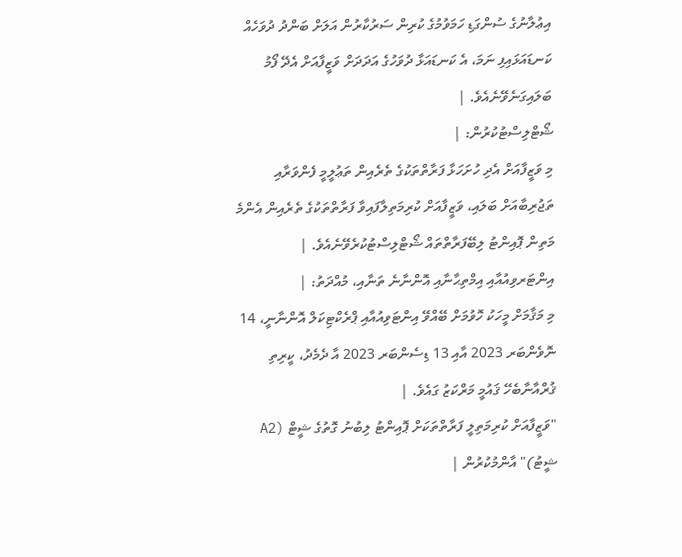އިޢުލާނުގެ ސުންގަޑި ހަމަވުމުގެ ކުރިން ސަރުކާރުން އަލަށް ބަންދު ދުވަހެއް ކަނޑައަޅައިފި ނަމަ، އެ ކަނޑައަޅާ ދުވަހުގެ އަދަދަށް ވަޒީފާއަށް އެދޭ ފޯމު ބަލައިގަނެވޭނެއެވެ. |
ޝޯޓްލިސްޓުކުރުން: |
މި ވަޒީފާއަށް އެދި ހުށަހަޅާ ފަރާތްތަކުގެ ތެރެއިން ތަޢުލީމީ ފެންވަރާއި ތަޖުރިބާއަށް ބަލައި، ވަޒީފާއަށް ކުރިމަތިލާފައިވާ ފަރާތްތަކުގެ ތެރެއިން އެންމެ މަތިން ޕޮއިންޓު ލިބޭފަރާތްތައް ޝޯޓްލިސްޓުކުރެވޭނެއެވެ. |
އިންޓަރވިއުއާއި އިމްތިޙާނާއި އޮންނާނެ ތަނާއި، މުއްދަތު: |
މި މަޤާމަށް މީހަކު ހޮވުމަށް ބޭއްވޭ އިންޓަވިއުއާއި ޕްރެކްޓިކަލް އޮންނާނީ، 14 ނޮވެންބަރ 2023 އާއި 13 ޑިސެންބަރ 2023 އާ ދެމެދު، ކީރިތި ޤުރްއާނާބެހޭ ޤައުމީ މަރްކަޒު ގައެވެ. |
"ވަޒީފާއަށް ކުރިމަތިލީ ފަރާތްތަކަށް ޕޮއިންޓު ލިބުނު ގޮތުގެ ޝީޓް (A2 ޝީޓު)" އާންމުކުރުން |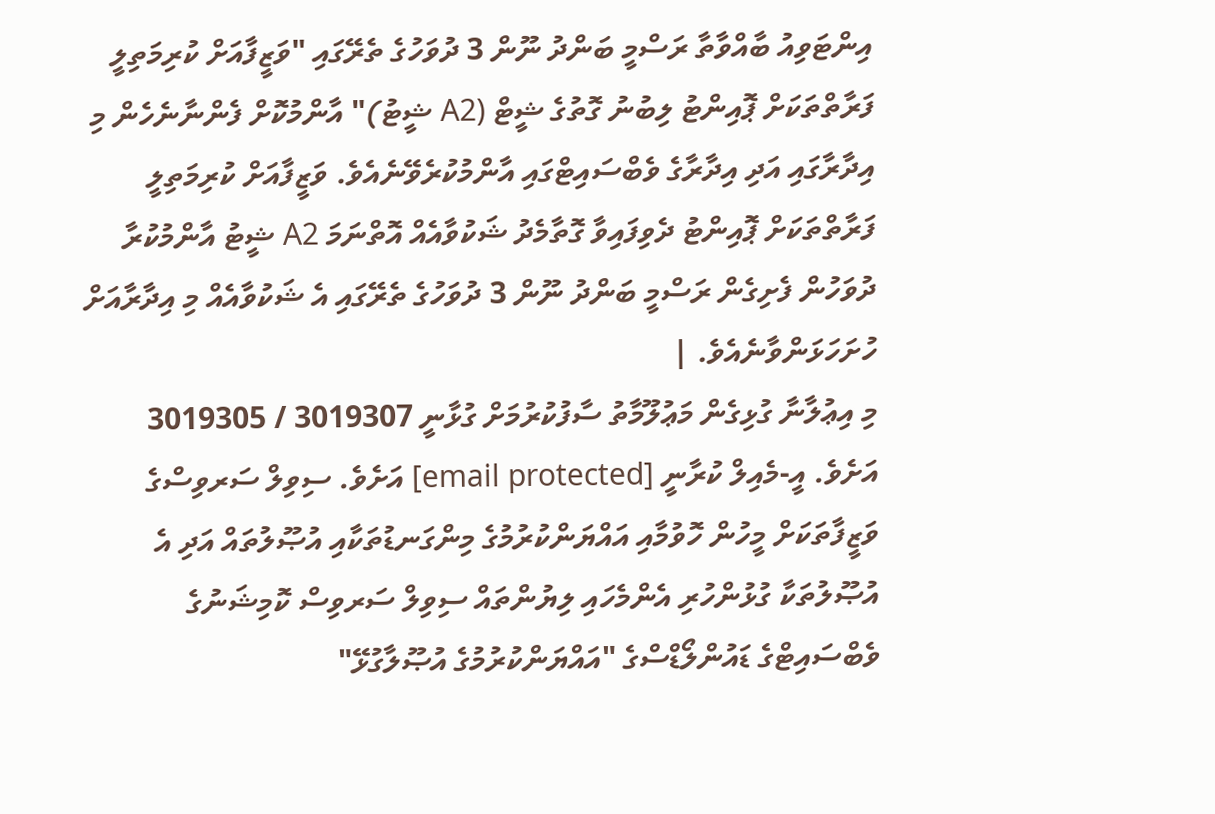އިންޓަވިއު ބާއްވާތާ ރަސްމީ ބަންދު ނޫން 3 ދުވަހުގެ ތެރޭގައި "ވަޒީފާއަށް ކުރިމަތިލީ ފަރާތްތަކަށް ޕޮއިންޓު ލިބުނު ގޮތުގެ ޝީޓް (A2 ޝީޓު)" އާންމުކޮށް ފެންނާނެހެން މި އިދާރާގައި އަދި އިދާރާގެ ވެބްސައިޓްގައި އާންމުކުރެވޭނެއެވެ. ވަޒީފާއަށް ކުރިމަތިލީ ފަރާތްތަކަށް ޕޮއިންޓު ދެވިފައިވާ ގޮތާމެދު ޝަކުވާއެއް އޮތްނަމަ A2 ޝީޓު އާންމުކުރާ ދުވަހުން ފެށިގެން ރަސްމީ ބަންދު ނޫން 3 ދުވަހުގެ ތެރޭގައި އެ ޝަކުވާއެއް މި އިދާރާއަށް ހުށަހަޅަންވާނެއެވެ. |
މި އިޢުލާނާ ގުޅިގެން މަޢުލޫމާތު ސާފުކުރުމަށް ގުޅާނީ 3019307 / 3019305 އަށެވެ. އީ-މެއިލް ކުރާނީ [email protected] އަށެވެ. ސިވިލް ސަރވިސްގެ ވަޒީފާތަކަށް މީހުން ހޮވުމާއި އައްޔަންކުރުމުގެ މިންގަނޑުތަކާއި އުޞޫލުތައް އަދި އެ އުޞޫލުތަކާ ގުޅުންހުރި އެންމެހައި ލިޔުންތައް ސިވިލް ސަރވިސް ކޮމިޝަނުގެ ވެބްސައިޓްގެ ޑައުންލޯޑްސްގެ "އައްޔަންކުރުމުގެ އުޞޫލާގުޅޭ"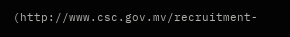(http://www.csc.gov.mv/recruitment-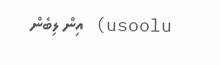usoolu) އިން ލިބެން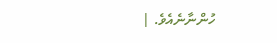ހުންނާނެއެވެ. |